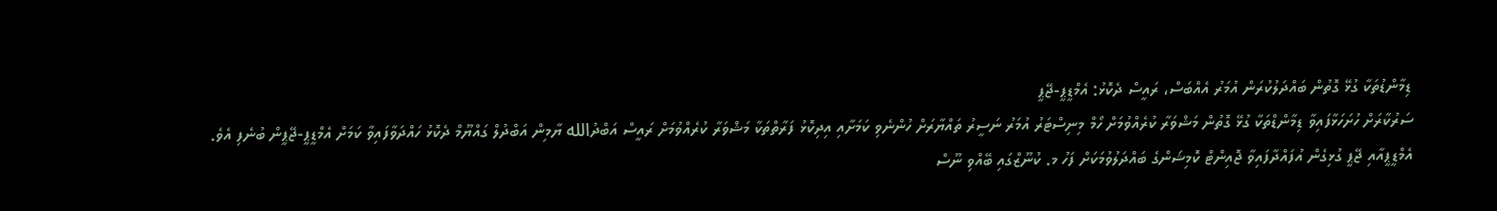ޑިމާންޑުތަކާ ގުޅޭ ގޮތުން ބައްދަލުކުރަން އުމަރު އެއްބަސް، ރައީސް ދެކޮޅު: އެމްޑީޕީ-ޖޭޕީ
ސަރުކާރަށް ހުށަހަޅާފައިވާ ޑިމާންޑްތަކާ ގުޅޭ ގޮތުން މަޝްވަރާ ކުރެއްވުމަށް ހޯމް މިނިސްޓަރު އުމަރު ނަސީރު ތައްޔާރަށް ހުންނެވި ކަމަށާއި އިދިކޮޅު ފަރާތްތަކާ މަޝްވަރާ ކުރެއްވުމަށް ރައީސް އަބްދުالله ޔާމިން އަބްދުލް ގައްޔޫމް ދެކޮޅު ހައްދަވާފައިވާ ކަމަށް އެމްޑީޕީ-ޖޭޕީން ބުނެފި އެވެ.
އެމްޑީޕީއާއި ޖޭޕީ ގުޅިގެން އުފައްދާފައިވާ ޖޮއިންޓް ކޮމިޝަންގެ ބައްދަލުވުމަކަށް ފަހު މ. ކުނޫޒްގައި ބޭއްވި ނޫސް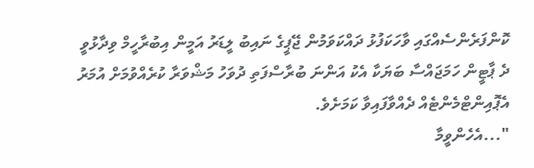ކޮންފަރެންސެއްގައި ވާހަކަފުޅު ދައްކަވަމުން ޖޭޕީގެ ނައިބު ލީޑަރު އަމީން އިބުރާހީމް ވިދާޅުވީ ދެ ޕާޓީން ހަމަޖައްސާ ބަޔަކާ އެކު އަންނަ ބުރާސްފަތި ދުވަހު މަޝްވަރާ ކުރެއްވުމަށް އުމަރު އެޕޮއިންޓްމެންޓެއް ދެއްވާފައިވާ ކަމަށެވެ.
"...އެހެންވީމާ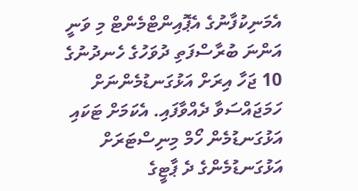އެމަނިކުފާނުގެ އެޕޮއިންޓްމެންޓް މި ވަނީ އަންނަ ބުރާސްފަތި ދުވަހުގެ ހެނދުނުގެ 10 ޖަހާ އިރަށް އަޅުގަނޑުމެންނަށް ހަމަޖައްސަވާ ދެއްވާފައި. އެކަމަށް ޓަކައި އަޅުގަނޑުމެން ހޯމް މިނިސްޓަރަށް އަޅުގަނޑުމެންގެ ދެ ޕާޓީގެ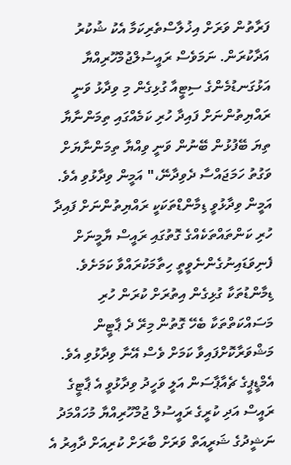ފަރާތުން ވަރަށް އިޚުލާސްތެރިކަމާ އެކު ޝުކުރު އަދާކުރަން. ނަމަވެސް ރައީސުލްޖުމްހޫރިއްޔާ އަޅުގަނޑުމެންގެ ސިޓީއާ ގުޅިގެން މި ވިދާޅު ވަނީ ރައްޔިތުންނަށް ފައިދާ ހުރި ކަމެއްގައި ތިމަންނާޔާ ތިޔަ ބޭފުޅުން ބޭނުން ވަނީ ވިއްޔާ ތިމަންނާޔަށް ވަގުތު ހަމަޖައްސާ ދެވިދާނޭ،" އަމީން ވިދާޅުވި އެވެ.
އަމީން ވިދާޅުވީ ޑިމާންޑްތަކަކީ ރައްޔިތުންނަށް ފައިދާ ހުރި ކަންތައްތަކެއްގެ ގޮތުގައި ރައީސް ޔާމީނަށް ފެނިވަޑައިނުގެންނެވީތީ ހިތާމަކުރައްވާ ކަމަށެވެ. ޑިމާންޑުތަކާ ގުޅިގެން އިތުރަށް ކުރަން ހުރި މަސައްކަތްތަކާ ބެހޭ ގޮތުން މިރޭ ދެ ޕާޓީން މަޝްވަރާކޮށްފައިވާ ކަމަށް ވެސް އޭނާ ވިދާޅުވި އެވެ.
އެމްޑީޕީގެ ޗެއާޕާސަން އަލީ ވަހީދު ވިދާޅުވީ އެ ޕާޓީގެ ރައީސް އަދި ކުރީގެ ރައީސުލް ޖުމްހޫރިއްޔާ މުހައްމަދު ނަޝީދުގެ ޝަރީއަތް ވަރަށް ބާރަށް ކުރިއަށް ދާއިރު އެ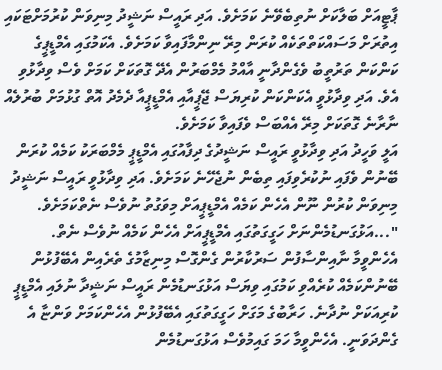ޕާޓީއަށް ބަލާކަށް ނުތިބެވޭނެ ކަމަށެވެ. އަދި ރައީސް ނަޝީދު މިނިވަން ކުރުމަށްޓަކައި އިތުރަށް މަސައްކަތްތަކެއް ކުރަން މިރޭ ނިންމާފައިވާ ކަމަށެވެ. އެކަމުގައި އެމްޑީޕީގެ ކަންކަން ތަރުތީބު ވެގެންދާނީ އާއްމު މެމްބަރުން އެދޭ ގޮތަކަށް ކަމަށް ވެސް ވިދާޅުވި އެވެ. އަދި ވިދާޅުވީ އެކަންކަން ކުރިޔަސް ޖޭޕީއާއި އެމްޑީޕީއާ ދެމެދު އޮތް ގުޅުމަށް ބުރުލެއް ނާރާނެ ގޮތަކަށް މިރޭ އެއްބަސް ވެފައިވާ ކަމަށެވެ.
އަލީ ވަހީދު އަދި ވިދާޅުވީ ރައީސް ނަޝީދުގެ ދިފާއުގައި އެމްޑީޕީ މެމްބަރަކު ކަމެއް ކުރަން ބޭނުން ވެފައި ނުކުރެވިފައި ތިބެން ނުޖެހޭނެ ކަމަށެވެ. އަދި ވިދާޅުވީ ރައީސް ނަޝީދު މިނިވަން ކުރުން ނޫން އެހެން ކަމެއް އެމްޑީޕީއަށް މިވަގުތު ނުވެސް ނެތްކަމަށެވެ.
"...އަޅުގަނޑުމެންނަށް ހަގީގަތުގައި އެމްޑީޕީއަށް އެހެން ކަމެއް ނުވެސް ނެތް. އެހެންވީމާ ނާއިންސާފުން ސަރުކާރުން ގެންގޮސް މިނިޒާމުގެ ތެރެއިން އެބޭފުޅުން ބޭނުންކަމެއް ކުރެއްވި ކަމުގައި ވިޔަސް އަޅުގަނޑުމެން ރައީސް ނަޝީދާ ނުލައި އެމްޑީޕީ ކުރިއަކަށް ނުދާނެ. ހަރާބުގެ މަގަށް ހަގީގަތުގައި އެބޭފުޅުން އެހެންކަމަށް ވަންޏާ އެ ގެންދަވަނީ. އެހެންވީމާ ހަމަ ގައިމުވެސް އަޅުގަނޑުމެން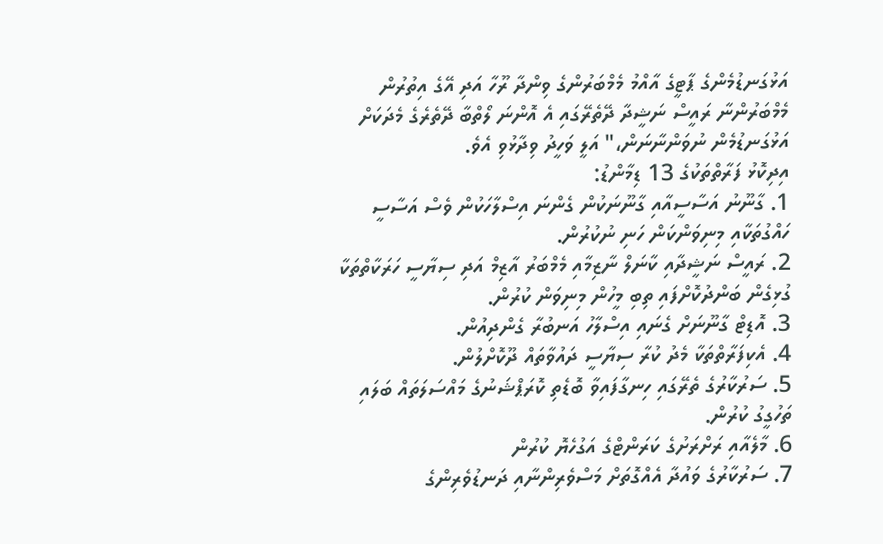އަޅުގަނޑުމެންގެ ޕާޓީގެ އާއްމު މެމްބަރުންގެ ވިންދާ ރޫހާ އަދި އޭގެ އިތުރުން މެމްބަރުންނާ ރައީސް ނަޝީދާ ދޭތެރޭގައި އެ އޮންނަ ލޯތްބާ ދޭތެރެގެ މެދަކަށް އަޅުގަނޑުމެން ނުވަންނާނަން،" އަލީ ވަހީދު ވިދާޅުވި އެވެ.
އިދިކޮޅު ފަރާތްތަކުގެ 13 ޑިމާންޑު:
1. ގާނޫނު އަސާސީއާއި ގާނޫނަކުން ގެންނަ އިސްލާހަކުން ވެސް އަސާސީ ހައްގުތަކާއި މިނިވަންކަން ހަނި ނުކުރުން.
2. ރައީސް ނަޝީދާއި ކާނަލް ނާޒިމާއި މެމްބަރު އާޒިމް އަދި ސިޔާސީ ހަރަކާތްތަކާ ގުޅިގެން ބަންދުކޮށްފައި ތިބި މީހުން މިނިވަން ކުރުން.
3. އޮޑިޓް ގާނޫނަށް ގެނައި އިސްލާހު އަނބުރާ ގެންދިއުން.
4. އެކިފަރާތްތަކާ މެދު ކުރާ ސިޔާސީ ދައުވާތައް ދޫކޮށްލުން.
5. ސަރުކާރުގެ ތެރޭގައި ހިނގާފައިވާ ބޮޑެތި ކޮރަޕްޝަނުގެ މައްސަލަތައް ބަލައި ތަހުގީގު ކުރުން.
6. މާލެއާއި ރަށްރަށުގެ ކަރަންޓްގެ އަގުހެޔޮ ކުރުން
7. ސަރުކާރުގެ ވައުދާ އެއްގޮތަށް މަސްވެރިންނާއި ދަނޑުވެރިންގެ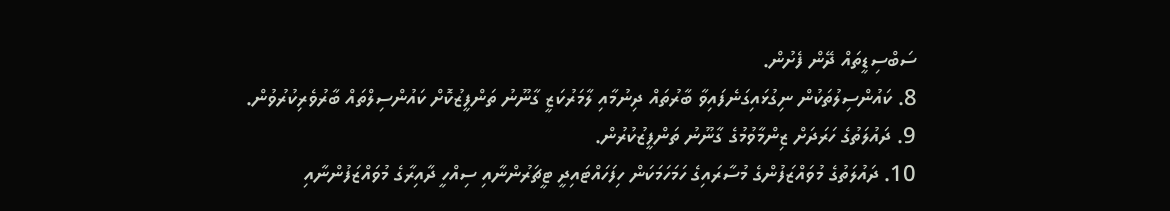ސަބްސިޑީތައް ދޭން ފެށުން.
8. ކައުންސިލުތަކުން ނިގުޅައިގަނެފައިވާ ބާރުތައް ދިނުމާއި ލާމަރުކަޒީ ގާނޫނު ތަންފީޒުކޮށް ކައުންސިލްތައް ބާރުވެރިކުރުވުން.
9. ދައުލަތުގެ ހަރަދަށް ޒިންމާވުމުގެ ގާނޫނު ތަންފީޒުކުރުން.
10. ދައުލަތުގެ މުވައްޒަފުންގެ މުސާރައިގެ ހަމަހަމަކަން ހިފަހައްޓައިދީ ޓީޗަރުންނާއި ސިއްހީ ދާއިރާގެ މުވައްޒަފުންނާއި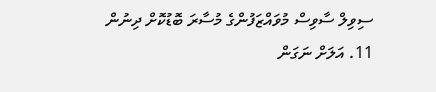ސިވިލް ސާވިސް މުވައްޒަފުންގެ މުސާރަ ބޮޑުކޮށް ދިނުން
11. އަލަށް ނަގަން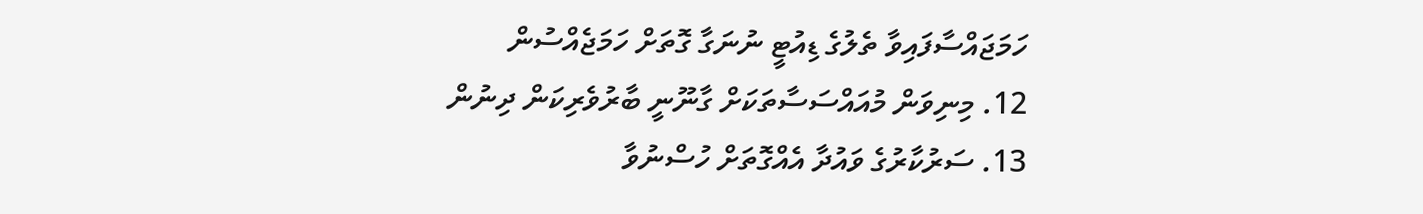ހަމަޖައްސާފައިވާ ތެލުގެ ޑިއުޓީ ނުނަގާ ގޮތަށް ހަމަޖެއްސުން
12. މިނިވަން މުއައްސަސާތަކަށް ގާނޫނީ ބާރުވެރިކަން ދިނުން
13. ސަރުކާރުގެ ވައުދާ އެއްގޮތަށް ހުސްނުވާ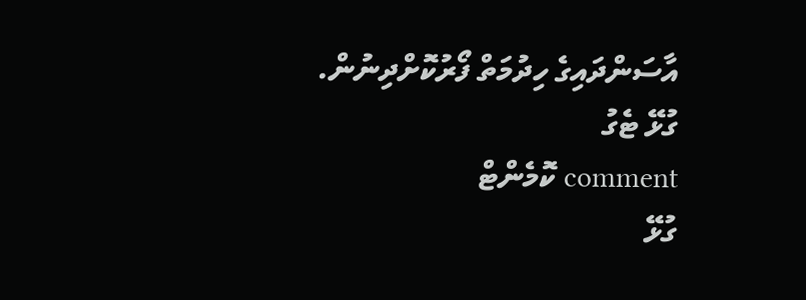އާސަންދައިގެ ހިދުމަތް ފޯރުކޮށްދިނުން.
ގުޅޭ ޓެގު
comment ކޮމެންޓް
ގުޅޭ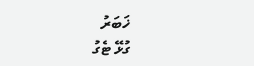ޚަބަރު
ގުޅޭ ޓެގު